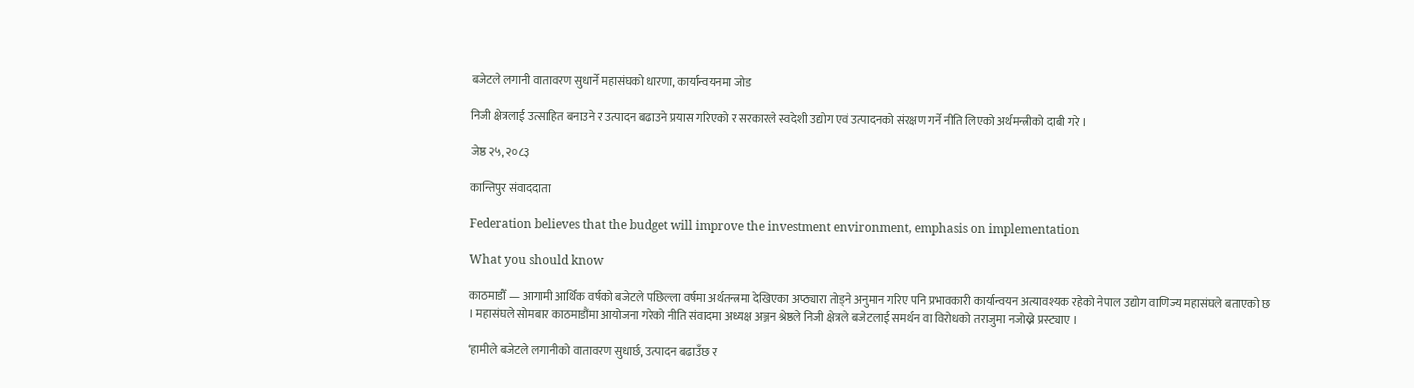बजेटले लगानी वातावरण सुधार्ने महासंघको धारणा, कार्यान्वयनमा जोड

निजी क्षेत्रलाई उत्साहित बनाउने र उत्पादन बढाउने प्रयास गरिएको र सरकारले स्वदेशी उद्योग एवं उत्पादनको संरक्षण गर्ने नीति लिएको अर्थमन्त्रीको दाबी गरे ।

जेष्ठ २५, २०८३

कान्तिपुर संवाददाता

Federation believes that the budget will improve the investment environment, emphasis on implementation

What you should know

काठमाडौँ — आगामी आर्थिक वर्षको बजेटले पछिल्ला वर्षमा अर्थतन्त्रमा देखिएका अप्ठ्यारा तोड्ने अनुमान गरिए पनि प्रभावकारी कार्यान्वयन अत्यावश्यक रहेको नेपाल उद्योग वाणिज्य महासंघले बताएको छ । महासंघले सोमबार काठमाडौंमा आयोजना गरेको नीति संवादमा अध्यक्ष अञ्जन श्रेष्ठले निजी क्षेत्रले बजेटलाई समर्थन वा विरोधको तराजुमा नजोख्ने प्रस्ट्याए ।

‘हामीले बजेटले लगानीको वातावरण सुधार्छ, उत्पादन बढाउँछ र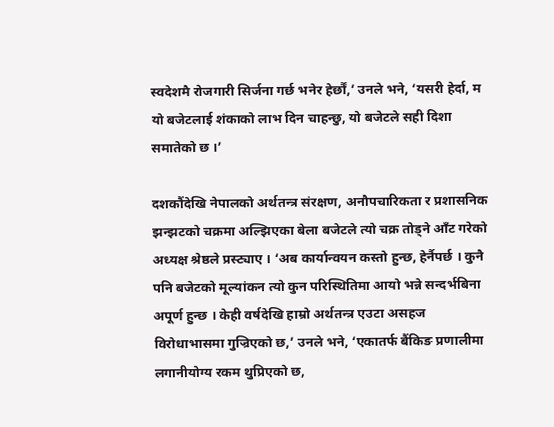स्वदेशमै रोजगारी सिर्जना गर्छ भनेर हेर्छौं,’ उनले भने, ‘यसरी हेर्दा, म यो बजेटलाई शंकाको लाभ दिन चाहन्छु, यो बजेटले सही दिशा समातेको छ ।’

दशकौंदेखि नेपालको अर्थतन्त्र संरक्षण, अनौपचारिकता र प्रशासनिक झन्झटको चक्रमा अल्झिएका बेला बजेटले त्यो चक्र तोड्ने आँट गरेको अध्यक्ष श्रेष्ठले प्रस्ट्याए । ‘अब कार्यान्वयन कस्तो हुन्छ, हेर्नैपर्छ । कुनै पनि बजेटको मूल्यांकन त्यो कुन परिस्थितिमा आयो भन्ने सन्दर्भबिना अपूर्ण हुन्छ । केही वर्षदेखि हाम्रो अर्थतन्त्र एउटा असहज विरोधाभासमा गुज्रिएको छ,’ उनले भने, ‘एकातर्फ बैंकिङ प्रणालीमा लगानीयोग्य रकम थुप्रिएको छ,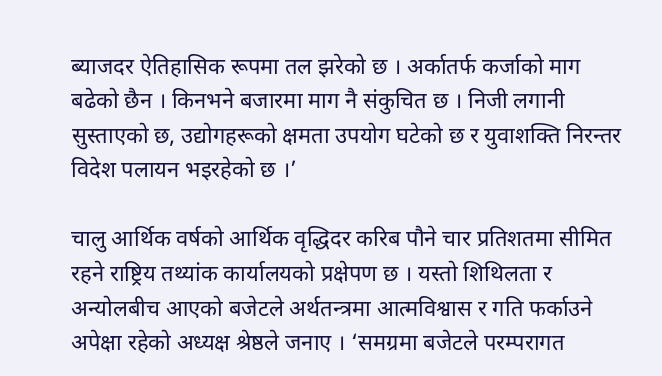ब्याजदर ऐतिहासिक रूपमा तल झरेको छ । अर्कातर्फ कर्जाको माग बढेको छैन । किनभने बजारमा माग नै संकुचित छ । निजी लगानी सुस्ताएको छ, उद्योगहरूको क्षमता उपयोग घटेको छ र युवाशक्ति निरन्तर विदेश पलायन भइरहेको छ ।’

चालु आर्थिक वर्षको आर्थिक वृद्धिदर करिब पौने चार प्रतिशतमा सीमित रहने राष्ट्रिय तथ्यांक कार्यालयको प्रक्षेपण छ । यस्तो शिथिलता र अन्योलबीच आएको बजेटले अर्थतन्त्रमा आत्मविश्वास र गति फर्काउने अपेक्षा रहेको अध्यक्ष श्रेष्ठले जनाए । ‘समग्रमा बजेटले परम्परागत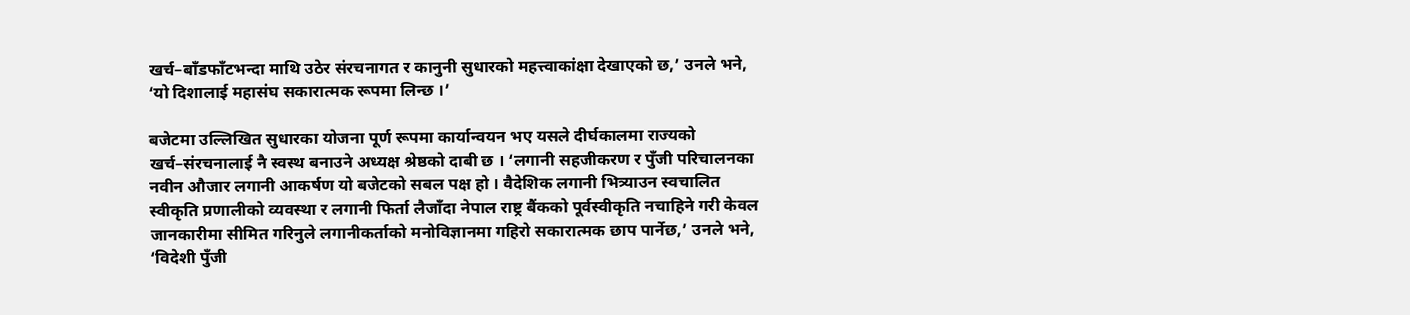खर्च–बाँडफाँटभन्दा माथि उठेर संरचनागत र कानुनी सुधारको महत्त्वाकांक्षा देखाएको छ,’ उनले भने, ‘यो दिशालाई महासंघ सकारात्मक रूपमा लिन्छ ।’

बजेटमा उल्लिखित सुधारका योजना पूर्ण रूपमा कार्यान्वयन भए यसले दीर्घकालमा राज्यको खर्च–संरचनालाई नै स्वस्थ बनाउने अध्यक्ष श्रेष्ठको दाबी छ । ‘लगानी सहजीकरण र पुँजी परिचालनका नवीन औजार लगानी आकर्षण यो बजेटको सबल पक्ष हो । वैदेशिक लगानी भित्र्याउन स्वचालित स्वीकृति प्रणालीको व्यवस्था र लगानी फिर्ता लैजाँदा नेपाल राष्ट्र बैंकको पूर्वस्वीकृति नचाहिने गरी केवल जानकारीमा सीमित गरिनुले लगानीकर्ताको मनोविज्ञानमा गहिरो सकारात्मक छाप पार्नेछ,’ उनले भने, ‘विदेशी पुँजी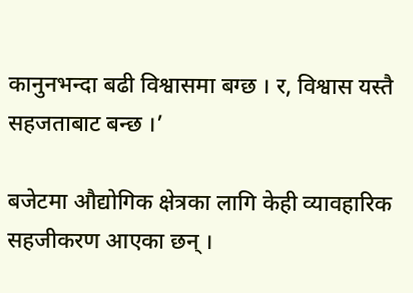कानुनभन्दा बढी विश्वासमा बग्छ । र, विश्वास यस्तै सहजताबाट बन्छ ।’

बजेटमा औद्योगिक क्षेत्रका लागि केही व्यावहारिक सहजीकरण आएका छन् ।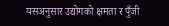यसअनुसार उद्योगको क्षमता र पुँजी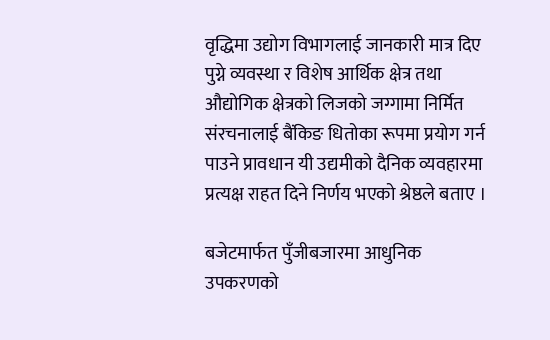वृद्धिमा उद्योग विभागलाई जानकारी मात्र दिए पुग्ने व्यवस्था र विशेष आर्थिक क्षेत्र तथा औद्योगिक क्षेत्रको लिजको जग्गामा निर्मित संरचनालाई बैंकिङ धितोका रूपमा प्रयोग गर्न पाउने प्रावधान यी उद्यमीको दैनिक व्यवहारमा प्रत्यक्ष राहत दिने निर्णय भएको श्रेष्ठले बताए ।

बजेटमार्फत पुँजीबजारमा आधुनिक उपकरणको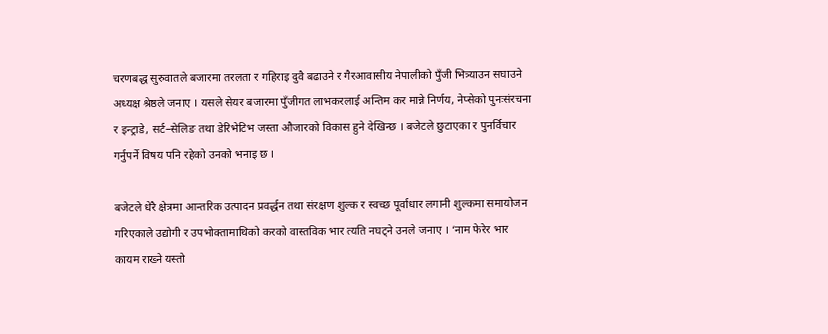चरणबद्ध सुरुवातले बजारमा तरलता र गहिराइ दुवै बढाउने र गैरआवासीय नेपालीको पुँजी भित्र्याउन सघाउने अध्यक्ष श्रेष्ठले जनाए । यसले सेयर बजारमा पुँजीगत लाभकरलाई अन्तिम कर मान्ने निर्णय, नेप्सेको पुनःसंरचना र इन्ट्राडे, सर्ट–सेलिङ तथा डेरिभेटिभ जस्ता औजारको विकास हुने देखिन्छ । बजेटले छुटाएका र पुनर्विचार गर्नुपर्ने विषय पनि रहेको उनको भनाइ छ ।

बजेटले धेरै क्षेत्रमा आन्तरिक उत्पादन प्रवर्द्धन तथा संरक्षण शुल्क र स्वच्छ पूर्वाधार लगानी शुल्कमा समायोजन गरिएकाले उद्योगी र उपभोक्तामाथिको करको वास्तविक भार त्यति नघट्ने उनले जनाए । ‘नाम फेरेर भार कायम राख्ने यस्तो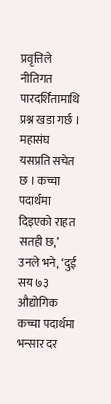प्रवृत्तिले नीतिगत पारदर्शितामाथि प्रश्न खडा गर्छ । महासंघ यसप्रति सचेत छ । कच्चा पदार्थमा दिइएको राहत सतही छ,’ उनले भने, ‘दुई सय ७३ औद्योगिक कच्चा पदार्थमा भन्सार दर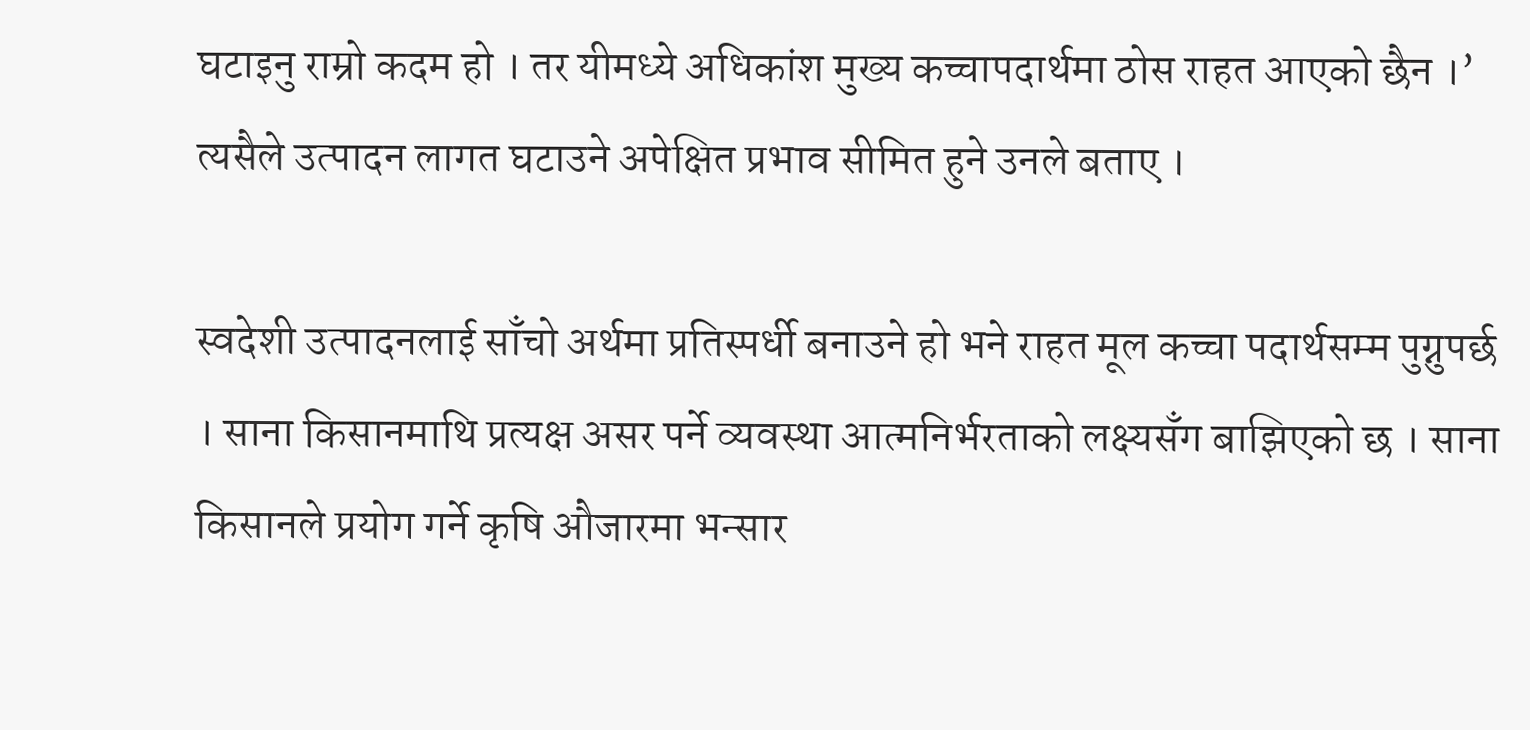घटाइनु राम्रो कदम हो । तर यीमध्ये अधिकांश मुख्य कच्चापदार्थमा ठोस राहत आएको छैन ।’ त्यसैले उत्पादन लागत घटाउने अपेक्षित प्रभाव सीमित हुने उनले बताए ।

स्वदेशी उत्पादनलाई साँचो अर्थमा प्रतिस्पर्धी बनाउने हो भने राहत मूल कच्चा पदार्थसम्म पुग्नुपर्छ । साना किसानमाथि प्रत्यक्ष असर पर्ने व्यवस्था आत्मनिर्भरताको लक्ष्यसँग बाझिएको छ । साना किसानले प्रयोग गर्ने कृषि औजारमा भन्सार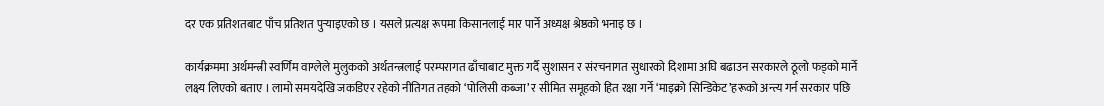दर एक प्रतिशतबाट पाँच प्रतिशत पुर्‍याइएको छ । यसले प्रत्यक्ष रूपमा किसानलाई मार पार्ने अध्यक्ष श्रेष्ठको भनाइ छ ।

कार्यक्रममा अर्थमन्त्री स्वर्णिम वाग्लेले मुलुकको अर्थतन्त्रलाई परम्परागत ढाँचाबाट मुक्त गर्दै सुशासन र संरचनागत सुधारको दिशामा अघि बढाउन सरकारले ठूलो फड्को मार्ने लक्ष्य लिएको बताए । लामो समयदेखि जकडिएर रहेको नीतिगत तहको ‘पोलिसी कब्जा’ र सीमित समूहको हित रक्षा गर्ने ‘माइक्रो सिन्डिकेट’हरूको अन्त्य गर्न सरकार पछि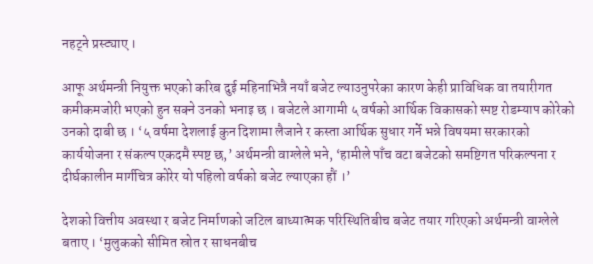नहट्ने प्रस्ट्याए ।

आफू अर्थमन्त्री नियुक्त भएको करिब दुई महिनाभित्रै नयाँ बजेट ल्याउनुपरेका कारण केही प्राविधिक वा तयारीगत कमीकमजोरी भएको हुन सक्ने उनको भनाइ छ । बजेटले आगामी ५ वर्षको आर्थिक विकासको स्पष्ट रोडम्याप कोरेको उनको दाबी छ । ‘५ वर्षमा देशलाई कुन दिशामा लैजाने र कस्ता आर्थिक सुधार गर्ने भन्ने विषयमा सरकारको कार्ययोजना र संकल्प एकदमै स्पष्ट छ,’ अर्थमन्त्री वाग्लेले भने, ‘हामीले पाँच वटा बजेटको समष्टिगत परिकल्पना र दीर्घकालीन मार्गचित्र कोरेर यो पहिलो वर्षको बजेट ल्याएका हौं ।’

देशको वित्तीय अवस्था र बजेट निर्माणको जटिल बाध्यात्मक परिस्थितिबीच बजेट तयार गरिएको अर्थमन्त्री वाग्लेले बताए । ‘मुलुकको सीमित स्रोत र साधनबीच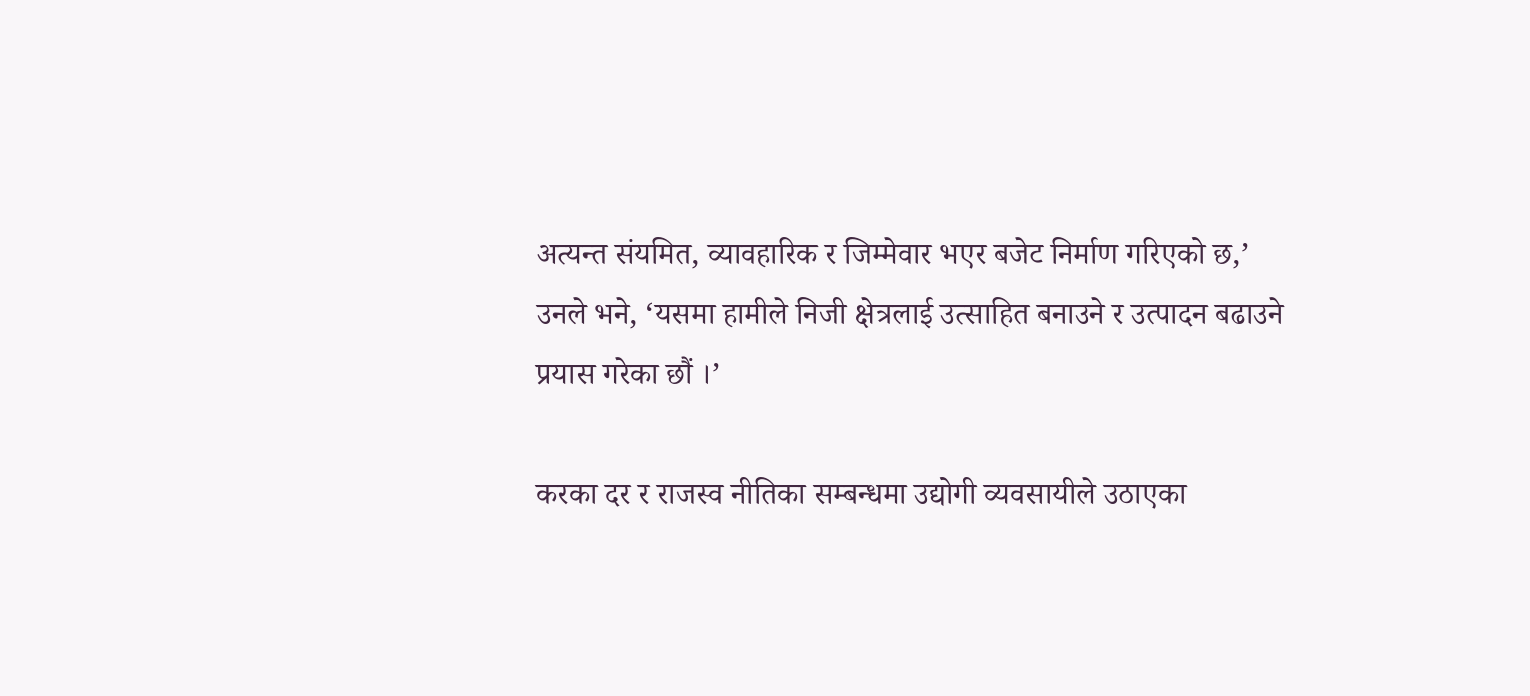अत्यन्त संयमित, व्यावहारिक र जिम्मेवार भएर बजेट निर्माण गरिएको छ,’ उनले भने, ‘यसमा हामीले निजी क्षेत्रलाई उत्साहित बनाउने र उत्पादन बढाउने प्रयास गरेका छौं ।’

करका दर र राजस्व नीतिका सम्बन्धमा उद्योगी व्यवसायीले उठाएका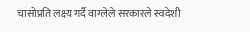चासोप्रति लक्ष्य गर्दै वाग्लेले सरकारले स्वदेशी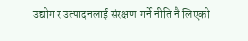उद्योग र उत्पादनलाई संरक्षण गर्ने नीति नै लिएको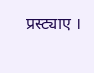प्रस्ट्याए ।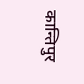कान्तिपुर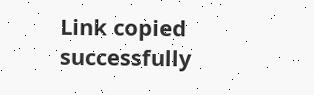Link copied successfully